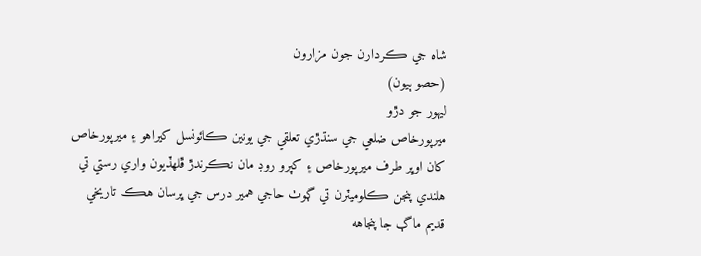شاه جي ڪردارن جون مزارون
(حصو ٻيون)
ليهور جو دڙو
ميرپورخاص ضلعي جي سنڌڙي تعلقي جي يونين ڪائونسل کيراهو ۽ ميرپورخاص کان اوڀر طرف ميرپورخاص ۽ کپرو روڊ مان نڪرندڙ ڦلهڏيون واري رستي تي هلندي پنجن ڪلوميٽرن تي ڳوٺ حاجي همير درس جي ڀرسان هڪ تاريخي قديم ماڳ جا پنجاهه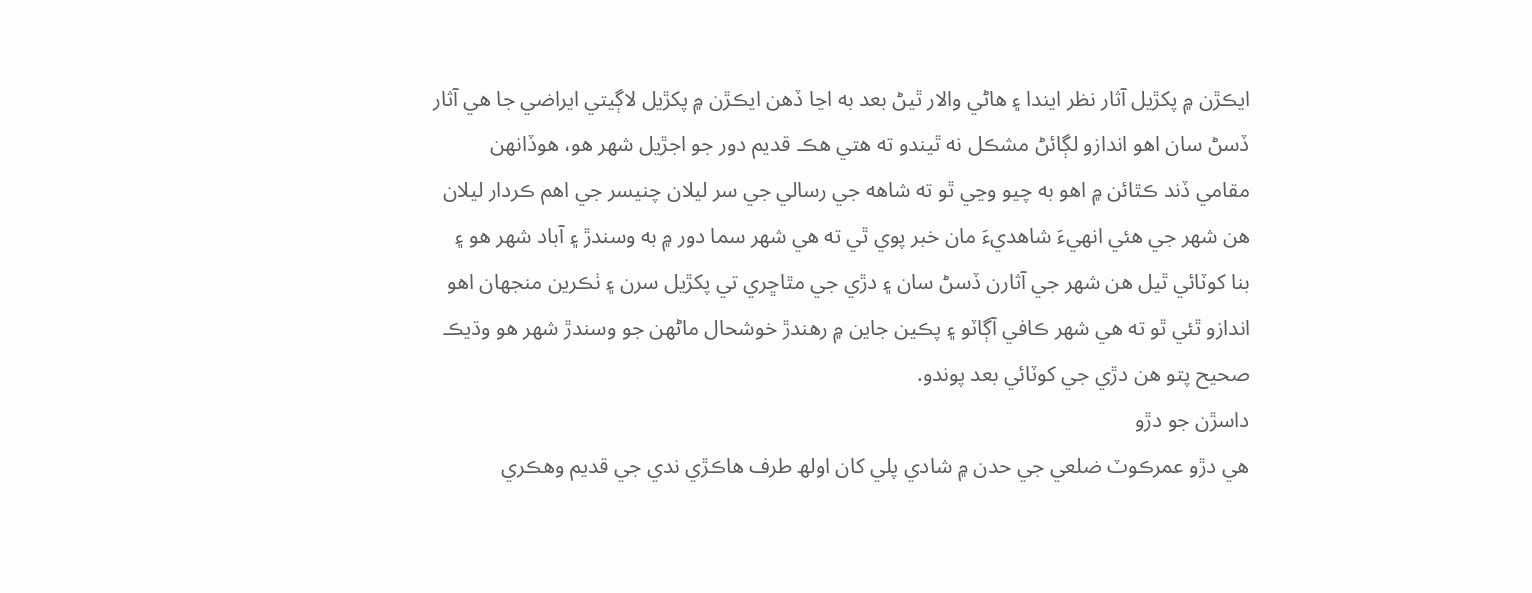ايڪڙن ۾ پکڙيل آثار نظر ايندا ۽ هاڻي والار ٿيڻ بعد به اڃا ڏهن ايڪڙن ۾ پکڙيل لاڳيتي ايراضي جا هي آثار ڏسڻ سان اهو اندازو لڳائڻ مشڪل نه ٿيندو ته هتي هڪ قديم دور جو اجڙيل شهر هو، هوڏانهن مقامي ڏند ڪٿائن ۾ اهو به چيو وڃي ٿو ته شاهه جي رسالي جي سر ليلان چنيسر جي اهم ڪردار ليلان هن شهر جي هئي انهيءَ شاهديءَ مان خبر پوي ٿي ته هي شهر سما دور ۾ به وسندڙ ۽ آباد شهر هو ۽ بنا کوٽائي ٿيل هن شهر جي آثارن ڏسڻ سان ۽ دڙي جي مٿاڇري تي پکڙيل سرن ۽ ٺڪرين منجهان اهو اندازو ٿئي ٿو ته هي شهر ڪافي آڳاٽو ۽ پڪين جاين ۾ رهندڙ خوشحال ماڻهن جو وسندڙ شهر هو وڌيڪ صحيح پتو هن دڙي جي کوٽائي بعد پوندو.
داسڙن جو دڙو
هي دڙو عمرڪوٽ ضلعي جي حدن ۾ شادي پلي کان اولھ طرف هاڪڙي ندي جي قديم وهڪري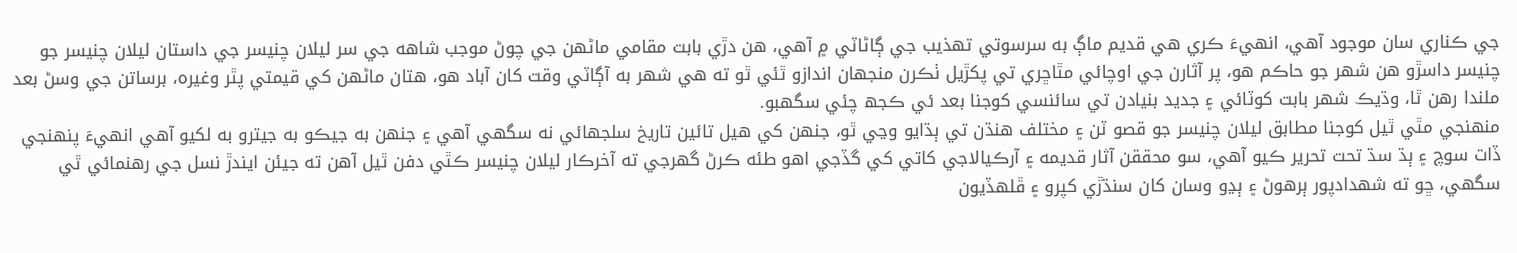جي ڪناري سان موجود آهي، انهيءَ ڪري هي قديم ماڳ به سرسوتي تهذيب جي ڳاڻاٽي ۾ آهي، هن دڙي بابت مقامي ماڻهن جي چوڻ موجب شاهه جي سر ليلان چنيسر جي داستان ليلان چنيسر جو چنيسر داسڙو هن شهر جو حاڪم هو، پر آثارن جي اوچائي مٿاڇري تي پکڙيل ٺڪرن منجهان اندازو ٿئي ٿو ته هي شهر به آڳاٽي وقت کان آباد هو، هتان ماڻهن کي قيمتي پٿر وغيره، برساتن جي وسڻ بعد ملندا رهن ٿا، وڌيڪ شهر بابت کوٽائي ۽ جديد بنيادن تي سائنسي کوجنا بعد ئي ڪجھ چئي سگهبو.
منهنجي مٿي ٿيل کوجنا مطابق ليلان چنيسر جو قصو ٽن ۽ مختلف هنڌن تي ٻڌايو وڃي ٿو، جنهن کي هيل تائين تاريخ سلجهائي نه سگهي آهي ۽ جنهن به جيڪو به جيترو به لکيو آهي انهيءَ پنهنجي ڏات سوچ ۽ ٻڌ سڌ تحت تحرير ڪيو آهي، سو محققن آثار قديمه ۽ آرڪيالاجي کاتي کي گڏجي اهو طئه ڪرڻ گهرجي ته آخرڪار ليلان چنيسر ڪٿي دفن ٿيل آهن ته جيئن ايندڙ نسل جي رهنمائي ٿي سگهي، ڇو ته شهدادپور ٻرهوڻ ۽ ٻڍو وسان کان سنڌڙي کپرو ۽ ڦلهڏيون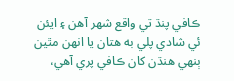ڪافي پنڌ تي واقع شهر آهن ۽ ايئن ئي شادي پلي به هتان يا انهن مٿين ٻنهي هنڌن کان ڪافي پري آهي،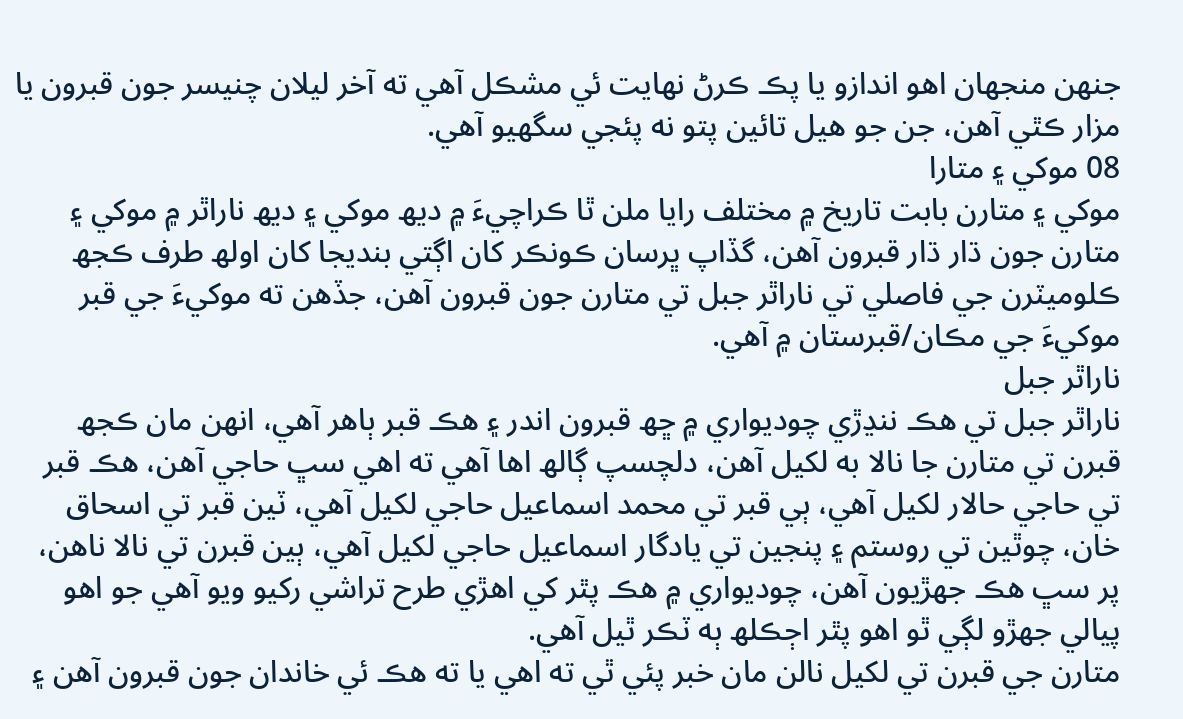جنهن منجهان اهو اندازو يا پڪ ڪرڻ نهايت ئي مشڪل آهي ته آخر ليلان چنيسر جون قبرون يا مزار ڪٿي آهن، جن جو هيل تائين پتو نه پئجي سگهيو آهي.
08 موکي ۽ متارا
موکي ۽ متارن بابت تاريخ ۾ مختلف رايا ملن ٿا ڪراچيءَ ۾ ديھ موکي ۽ ديھ ناراٿر ۾ موکي ۽ متارن جون ڌار ڌار قبرون آهن، گڏاپ ڀرسان ڪونڪر کان اڳتي بنديجا کان اولھ طرف ڪجھ ڪلوميٽرن جي فاصلي تي ناراٿر جبل تي متارن جون قبرون آهن، جڏهن ته موکيءَ جي قبر موکيءَ جي مڪان/قبرستان ۾ آهي.
ناراٿر جبل
ناراٿر جبل تي هڪ ننڍڙي چوديواري ۾ ڇھ قبرون اندر ۽ هڪ قبر ٻاهر آهي، انهن مان ڪجھ قبرن تي متارن جا نالا به لکيل آهن، دلچسپ ڳالھ اها آهي ته اهي سڀ حاجي آهن، هڪ قبر تي حاجي حالار لکيل آهي، ٻي قبر تي محمد اسماعيل حاجي لکيل آهي، ٽين قبر تي اسحاق خان، چوٿين تي روستم ۽ پنجين تي يادگار اسماعيل حاجي لکيل آهي، ٻين قبرن تي نالا ناهن، پر سڀ هڪ جهڙيون آهن، چوديواري ۾ هڪ پٿر کي اهڙي طرح تراشي رکيو ويو آهي جو اهو پيالي جهڙو لڳي ٿو اهو پٿر اڄڪلھ ٻه ٽڪر ٿيل آهي.
متارن جي قبرن تي لکيل نالن مان خبر پئي ٿي ته اهي يا ته هڪ ئي خاندان جون قبرون آهن ۽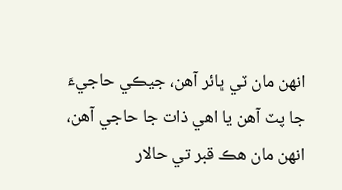انهن مان ٽي ڀائر آهن، جيڪي حاجيءَ جا پٽ آهن يا اهي ذات جا حاجي آهن، انهن مان هڪ قبر تي حالار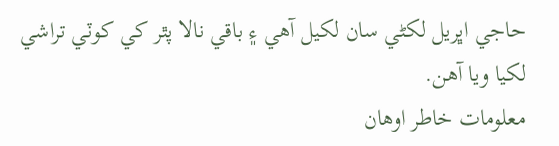حاجي اڀريل لکڻي سان لکيل آهي ۽ باقي نالا پٿر کي کوٽي تراشي لکيا ويا آهن.
معلومات خاطر اوهان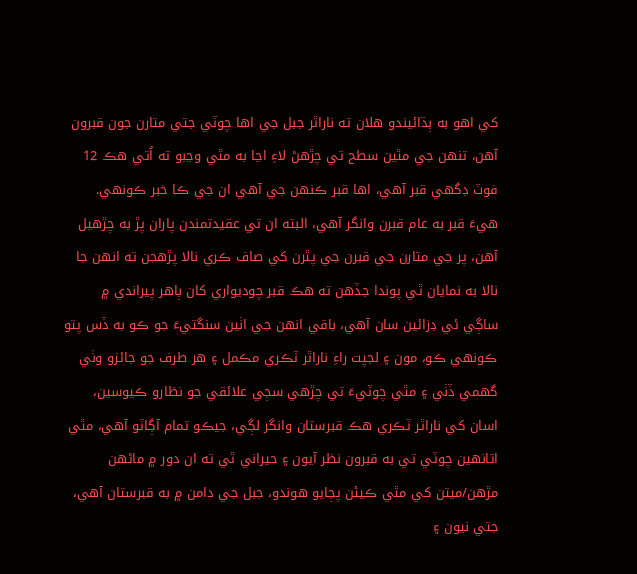کي اهو به ٻڌائيندو هلان ته ناراٿر جبل جي اها چوٽي جتي متارن جون قبرون آهن، تنهن جي مٿين سطح تي چڙهڻ لاءِ اڃا به مٿي وڃبو ته اُتي هڪ 12 فوٽ ڊگهي قبر آهي، اها قبر ڪنهن جي آهي ان جي ڪا خبر ڪونهي. هيءَ قبر به عام قبرن وانگر آهي، البته ان تي عقيدتمندن پاران پڙ به چڙهيل آهن، پر جي متارن جي قبرن جي پٿرن کي صاف ڪري نالا پڙهجن ته انهن جا نالا به نمايان ٿي پوندا جڏهن ته هڪ قبر چوديواري کان ٻاهر پيراندي ۾ ساڳي ئي ڊزائين سان آهي، باقي انهن جي اٺين سنگتيءَ جو ڪو به ڏس پتو ڪونهي ڪو، مون ۽ لجپت راءِ ناراٿر ٽڪري مڪمل ۽ هر طرف جو جائزو وٺي گهمي ڏٺي ۽ مٿي چوٽيءَ تي چڙهي سڄي علائقي جو نظارو ڪيوسين، اسان کي ناراٿر ٽڪري هڪ قبرستان وانگر لڳي، جيڪو تمام آڳاٽو آهي، مٿي اتانهين چوٽي تي به قبرون نظر آيون ۽ حيراني ٿي ته ان دور ۾ ماڻهن مڙهن/ميتن کي مٿي ڪيئن پڄايو هوندو، جبل جي دامن ۾ به قبرستان آهي، جتي نيون ۽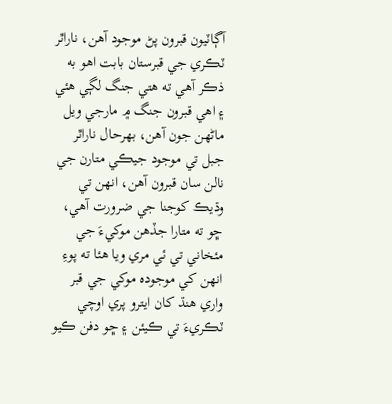آڳاٽيون قبرون پڻ موجود آهن، ناراٿر ٽڪري جي قبرستان بابت اهو به ذڪر آهي ته هتي جنگ لڳي هئي ۽ اهي قبرون جنگ ۾ مارجي ويل ماڻهن جون آهن، بهرحال ناراٿر جبل تي موجود جيڪي متارن جي نالن سان قبرون آهن، انهن تي وڌيڪ کوجنا جي ضرورت آهي، ڇو ته متارا جڏهن موکيءَ جي مئخاني تي ئي مري ويا هئا ته پوءِ انهن کي موجوده موکي جي قبر واري هنڌ کان ايترو پري اوچي ٽڪريءَ تي ڪيئن ۽ ڇو دفن ڪيو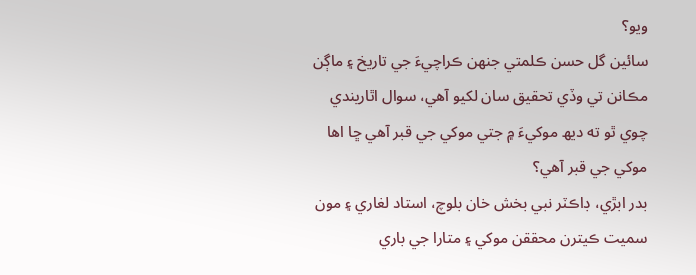ويو؟
سائين گل حسن ڪلمتي جنهن ڪراچيءَ جي تاريخ ۽ ماڳن مڪانن تي وڏي تحقيق سان لکيو آهي، سوال اٿاريندي چوي ٿو ته ديھ موکيءَ ۾ جتي موکي جي قبر آھي ڇا اھا موکي جي قبر آھي؟
بدر ابڙي، ڊاڪٽر نبي بخش خان بلوچ، استاد لغاري ۽ مون سميت ڪيترن محققن موکي ۽ متارا جي باري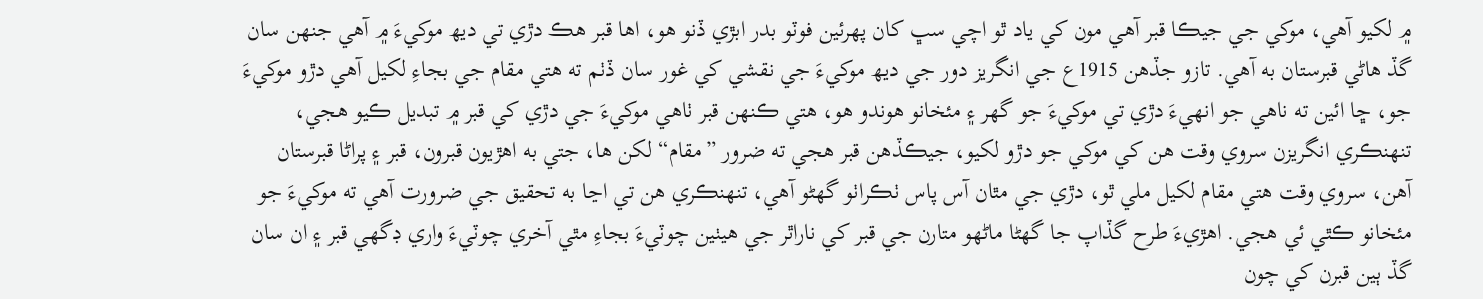۾ لکيو آھي، موکي جي جيڪا قبر آھي مون کي ياد ٿو اچي سڀ کان پهرئين فوٽو بدر ابڙي ڏنو ھو، اھا قبر ھڪ دڙي تي ديھ موکيءَ ۾ آھي جنهن سان گڏ ھاڻي قبرستان به آھي. تازو جڏھن 1915ع جي انگريز دور جي ديھ موکيءَ جي نقشي کي غور سان ڏٺم ته ھتي مقام جي بجاءِ لکيل آھي دڙو موکيءَ جو، ڇا ائين ته ناھي جو انهيءَ دڙي تي موکيءَ جو گهر ۽ مئخانو ھوندو ھو، ھتي ڪنهن قبر ٺاھي موکيءَ جي دڙي کي قبر ۾ تبديل ڪيو هجي، تنهنڪري انگريزن سروي وقت ھن کي موکي جو دڙو لکيو، جيڪڏھن قبر ھجي ته ضرور ”مقام“ لکن ھا، جتي به اھڙيون قبرون، قبر ۽ پراڻا قبرستان آھن، سروي وقت ھتي مقام لکيل ملي ٿو، دڙي جي مٿان آس پاس ٺڪراٺو گهڻو آھي، تنهنڪري ھن تي اڃا به تحقيق جي ضرورت آھي ته موکيءَ جو مئخانو ڪٿي ئي ھجي. اھڙيءَ طرح گڏاپ جا گهڻا ماڻهو متارن جي قبر کي ناراٿر جي ھيٺين چوٽيءَ بجاءِ مٿي آخري چوٽيءَ واري ڊگهي قبر ۽ ان سان گڏ ٻين قبرن کي چون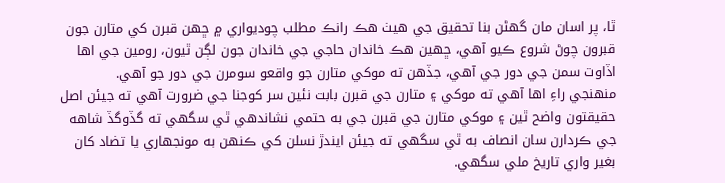ٿا، پر اسان مان گهڻن بنا تحقيق جي ھيٺ ھڪ رانڪ مطلب چوديواري ۾ ڇهن قبرن کي متارن جون قبرون چوڻ شروع ڪيو آھي، ڇهين ھڪ خاندان حاجي جي خاندان جون لڳن ٿيون، رومين جي اھا اڏاوت سمن جي دور جي آھي، جڏھن ته موکي متارن جو واقعو سومرن جي دور جو آھي.
منهنجي راءِ اھا آھي ته موکي ۽ متارن جي قبرن بابت نئين سر کوجنا جي ضرورت آھي ته جيئن اصل حقيقتون واضح ٿين ۽ موکي متارن جي قبرن جي به حتمي نشاندهي ٿي سگهي ته گڏوگڏ شاهه جي ڪردارن سان انصاف به ٿي سگهي ته جيئن ايندڙ نسلن کي ڪنهن به مونجهاري يا تضاد کان بغير واري تاريخ ملي سگهي.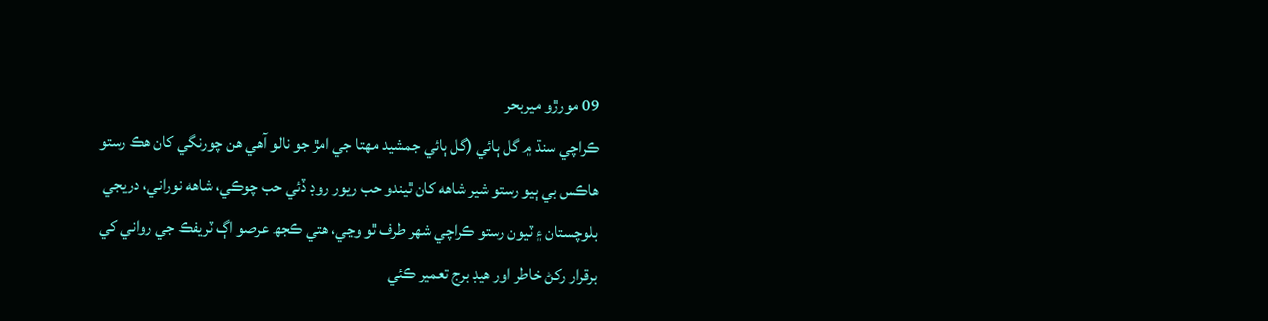09 مورڙو ميربحر
ڪراچي سنڌ ۾ گل ٻائي (گل ٻائي جمشيد مهتا جي امڙ جو نالو آهي هن چورنگي کان هڪ رستو هاڪس بي ٻيو رستو شير شاهه کان ٿيندو حب ريور روڊ ڏئي حب چوڪي، شاهه نوراني، دريجي بلوچستان ۽ ٽيون رستو ڪراچي شهر طرف ٿو وڃي، هتي ڪجھ عرصو اڳ ٽريفڪ جي رواني کي برقرار رکڻ خاطر اور هيڊ برج تعمير ڪئي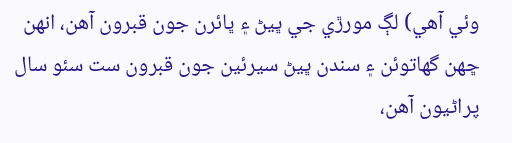وئي آهي) لڳ مورڙي جي ڀيڻ ۽ ڀائرن جون قبرون آهن، انهن ڇهن گهاتوئن ۽ سندن ڀيڻ سيرئين جون قبرون ست سئو سال پراڻيون آهن،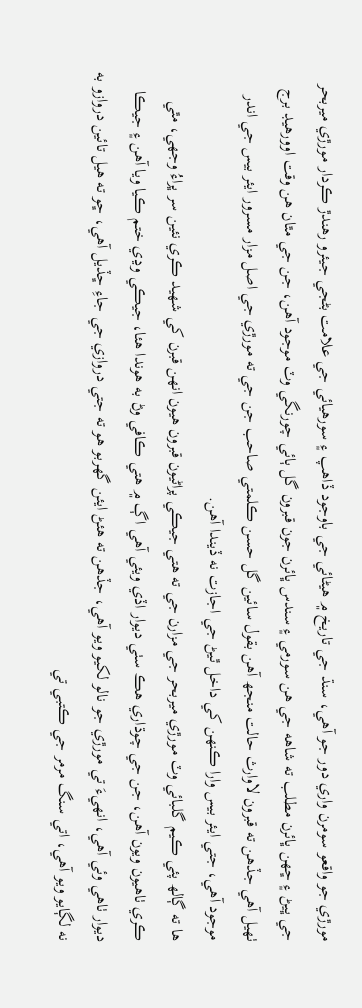مورڙي جو واقعو سومرن واري دور جو آهي، سنڌ جي تاريخ ۾ هيڻائي جي باوجود ڏاهپ ۽ سورهيائي جي علامت بڻجي جيئرو رهندڙ ڪردار مورڙي ميربحر جي ڀيڻ ۽ ڇهن ڀائرن مطلب ته شاهه جي هن سورمي ۽ سندس ڀائرن جون قبرون گل ٻائي چورنگي وٽ موجود آهن، جن جي مٿان هن وقت اوورهيڊ برج ٺهيل آهي جڏهن ته قبرون لاوارث حالت منجھ آهن بقول سائين گل حسن ڪلمتي صاحب جن جي ته مورڙي جي اصل مزار مسرور ايئر بيس جي اندر موجود آهي، جتي ايئر بيس وارا ڪنهن کي داخل ٿيڻ جي اجازت نه ڏيندا آهن.
ها ته ڳالھ پئي ڪيم گلبائي وٽ مورڙي ميربحر جي مزارن جي ته هتي جيڪي پراڻيون قبرون هيون انهن قبرن کي شهيد ڪري نئين سر ڀراءُ وجهي، مٿي ڪري ٺاهيون ويون آهن، جن جي چوڌاري هڪ سٺي ديوار اڏي ويئي آهي اڳ ۾ هتي ڪافي وڻ به هوندا هئا، جيڪي وڍي ختم ڪيا ويا آهن ۽ جيڪا ديوار ٺاهي وئي آهي، انهيءَ تي مورڙي جو نالو لکيو ويو آهي، جڏهن ته هئڻ ايئن گهربو هو ته جتي دروازي جي جاءِ ڇڏيل آهي، ڇو ته هيل تائين دروازو به نه لڳايو ويو آهي، اتي سنگ مرمر جي ڪتبي تي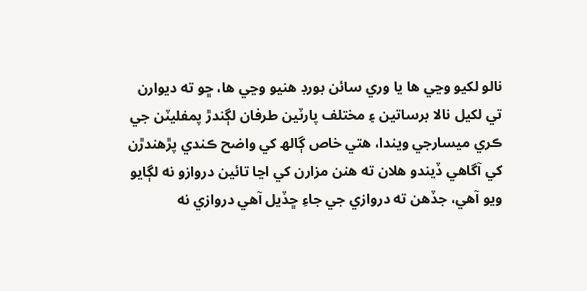نالو لکيو وڃي ها يا وري سائن بورڊ هنيو وڃي ها، ڇو ته ديوارن تي لکيل نالا برساتين ۽ مختلف پارٽين طرفان لڳندڙ پمفليٽن جي ڪري ميسارجي ويندا، هتي خاص ڳالھ کي واضح ڪندي پڙهندڙن کي آگاهي ڏيندو هلان ته هنن مزارن کي اڃا تائين دروازو نه لڳايو ويو آهي، جڏهن ته دروازي جي جاءِ ڇڏيل آهي دروازي نه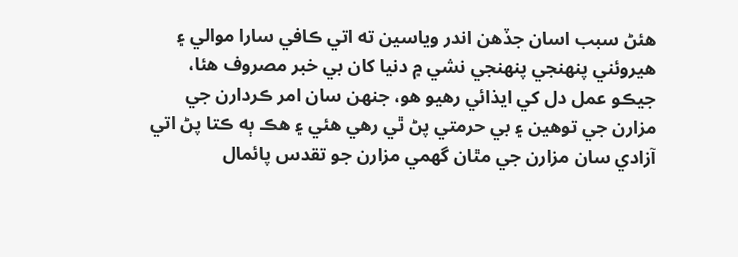هئڻ سبب اسان جڏهن اندر وياسين ته اتي ڪافي سارا موالي ۽ هيروئني پنهنجي پنهنجي نشي ۾ دنيا کان بي خبر مصروف هئا، جيڪو عمل دل کي ايذائي رهيو هو، جنهن سان امر ڪردارن جي مزارن جي توهين ۽ بي حرمتي پڻ ٿي رهي هئي ۽ هڪ ٻه ڪتا پڻ اتي آزادي سان مزارن جي مٿان گهمي مزارن جو تقدس پائمال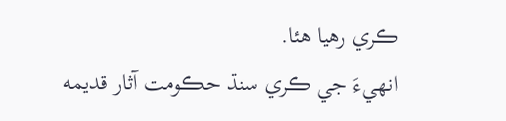ڪري رهيا هئا.
انهيءَ جي ڪري سنڌ حڪومت آثار قديمه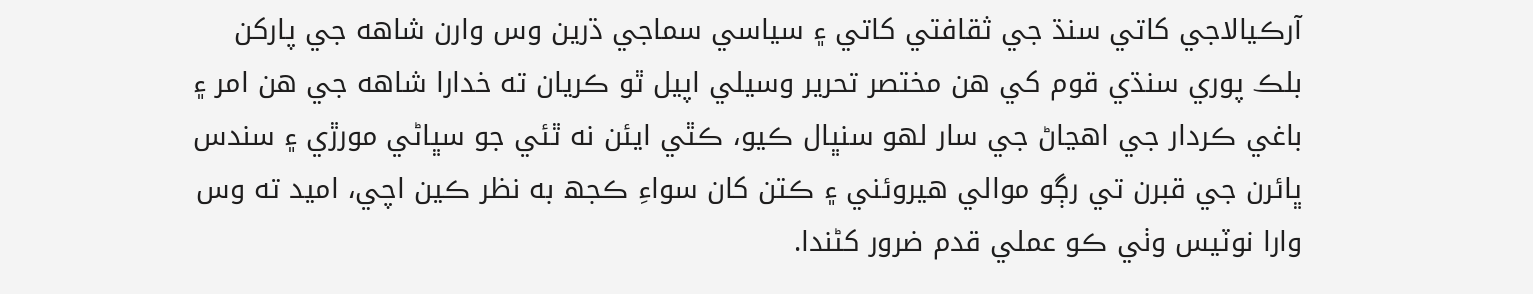آرڪيالاجي کاتي سنڌ جي ثقافتي کاتي ۽ سياسي سماجي ڌرين وس وارن شاهه جي پارکن بلڪ پوري سنڌي قوم کي هن مختصر تحرير وسيلي اپيل ٿو ڪريان ته خدارا شاهه جي هن امر ۽ باغي ڪردار جي اهڃاڻ جي سار لهو سنڀال ڪيو، ڪٿي ايئن نه ٿئي جو سڀاڻي مورڙي ۽ سندس ڀائرن جي قبرن تي رڳو موالي هيروئني ۽ ڪتن کان سواءِ ڪجھ به نظر ڪين اچي، اميد ته وس وارا نوٽيس وٺي ڪو عملي قدم ضرور کڻندا.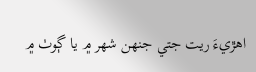اهڙيءَ ريت جتي جنهن شهر ۾ يا ڳوٺ ۾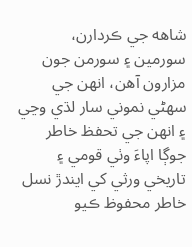شاهه جي ڪردارن، سورمين ۽ سورمن جون مزارون آهن، انهن جي سهڻي نموني سار لڌي وڃي ۽ انهن جي تحفظ خاطر جوڳا اپاءَ وٺي قومي ۽ تاريخي ورثي کي ايندڙ نسل خاطر محفوظ ڪيو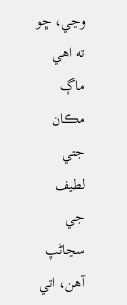وڃي، ڇو ته اهي ماڳ مڪان جتي لطيف جي سڃاڻپ آهن، اتي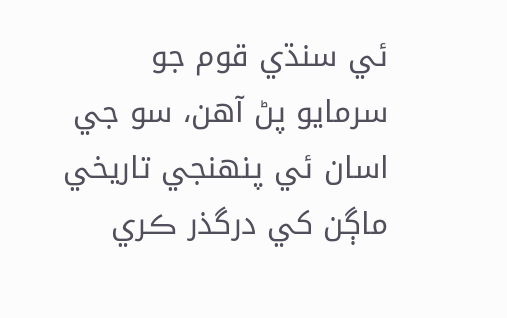ئي سنڌي قوم جو سرمايو پڻ آهن، سو جي اسان ئي پنهنجي تاريخي ماڳن کي درگذر ڪري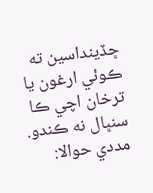ڇڏينداسين ته ڪوئي ارغون يا ترخان اچي ڪا سنڀال نه ڪندو.
مددي حوالا: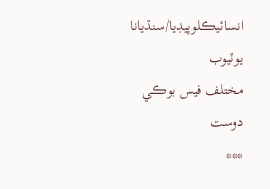انسائيڪلوپيڊيا/سنڌيانا
يوٽيوب
مختلف فيس بوڪي دوست
***